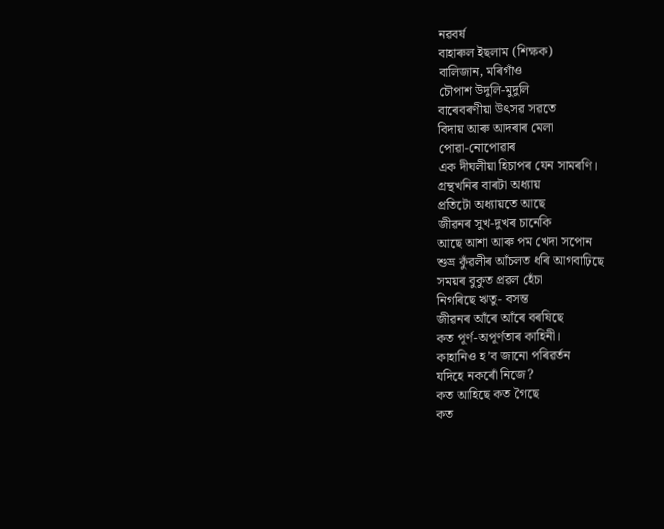নৱবৰ্ষ
বাহাৰুল ইছলাম (শিক্ষক)
বালিজান, মৰিগাঁও
চৌপাশ উদুলি-মুদুলি
বাৰেবৰণীয়া উৎসৱ সৱতে
বিদায় আৰু আদৰাৰ মেলা
পোৱা-নোপোৱাৰ
এক দীঘলীয়া হিচাপৰ যেন সামৰণি।
গ্ৰন্থখনিৰ বাৰটা অধ্যায়
প্ৰতিটো অধ্যায়তে আছে
জীৱনৰ সুখ-দুখৰ চানেকি
আছে আশা আৰু পম খেদা সপোন
শুভ্ৰ কুঁৱলীৰ আঁচলত ধৰি আগবাঢ়িছে
সময়ৰ বুকুত প্ৰৱল হেঁচা
নিগৰিছে ঋতু- বসন্ত
জীৱনৰ আঁৰে আঁৰে বৰষিছে
কত পূৰ্ণ-অপূৰ্ণতাৰ কাহিনী।
কাহানিও হ’ব জানো পৰিৱৰ্তন
যদিহে নকৰোঁ নিজে?
কত আহিছে কত গৈছে
কত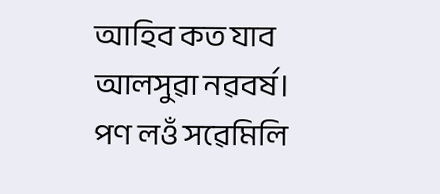আহিব কত যাব
আলসুৱা নৱবৰ্ষ।
পণ লওঁ সৱেমিলি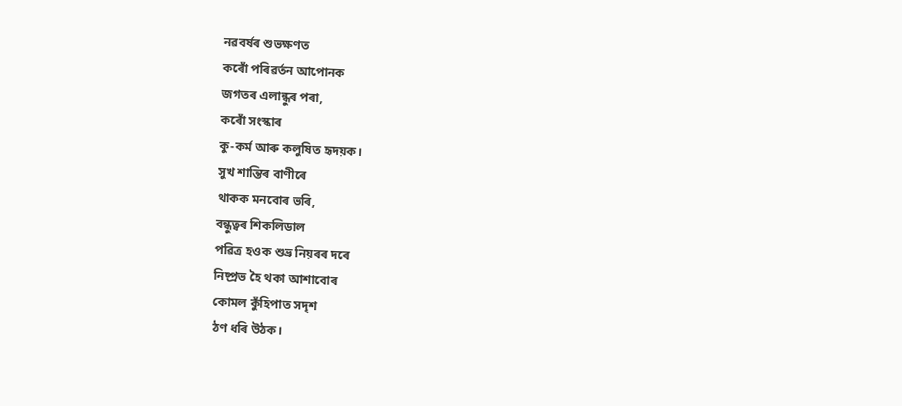নৱবৰ্ষৰ শুভক্ষণত
কৰোঁ পৰিৱৰ্তন আপোনক
জগতৰ এলান্ধুৰ পৰা,
কৰোঁ সংস্কাৰ
কু-কৰ্ম আৰু কলুষিত হৃদয়ক।
সুখ শান্তিৰ বাণীৰে
থাকক মনবোৰ ভৰি,
বন্ধুত্বৰ শিকলিডাল
পৱিত্ৰ হওক শুভ্র নিয়ৰৰ দৰে
নিষ্প্ৰভ হৈ থকা আশাবোৰ
কোমল কুঁহিপাত সদৃশ
ঠণ ধৰি উঠক।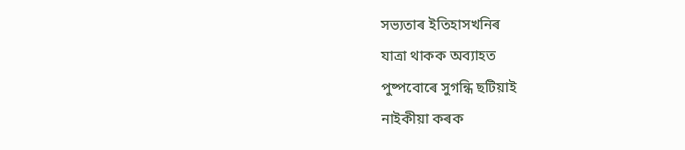সভ্যতাৰ ইতিহাসখনিৰ
যাত্রা থাকক অব্যাহত
পুষ্পবোৰে সুগন্ধি ছটিয়াই
নাইকীয়া কৰক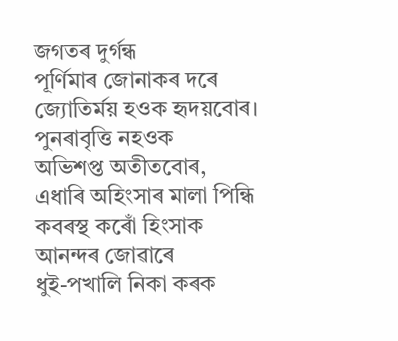জগতৰ দুৰ্গন্ধ
পূৰ্ণিমাৰ জোনাকৰ দৰে
জ্যোতিৰ্ময় হওক হৃদয়বোৰ।
পুনৰাবৃত্তি নহওক
অভিশপ্ত অতীতবোৰ,
এধাৰি অহিংসাৰ মালা পিন্ধি
কবৰস্থ কৰোঁ হিংসাক
আনন্দৰ জোৱাৰে
ধুই-পখালি নিকা কৰক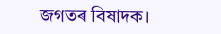জগতৰ বিষাদক।